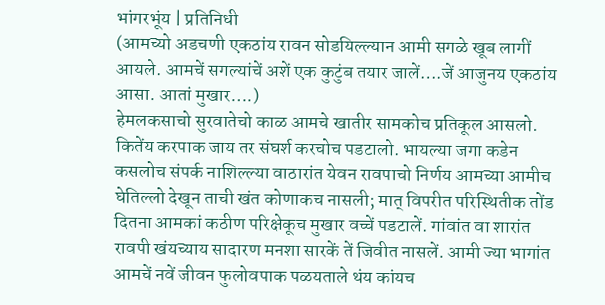भांगरभूंय | प्रतिनिधी
(आमच्यो अडचणी एकठांय रावन सोडयिल्ल्यान आमी सगळे खूब लागीं आयले. आमचें सगल्यांचें अशें एक कुटुंब तयार जालें….जें आजुनय एकठांय आसा. आतां मुखार….)
हेमलकसाचो सुरवातेचो काळ आमचे खातीर सामकोच प्रतिकूल आसलो. कितेंय करपाक जाय तर संघर्श करचोच पडटालो. भायल्या जगा कडेन कसलोच संपर्क नाशिल्ल्या वाठारांत येवन रावपाचो निर्णय आमच्या आमीच घेतिल्लो देखून ताची खंत कोणाकच नासली; मात् विपरीत परिस्थितीक तोंड दितना आमकां कठीण परिक्षेकूच मुखार वच्चें पडटालें. गांवांत वा शारांत रावपी खंयच्याय सादारण मनशा सारकें तें जिवीत नासलें. आमी ज्या भागांत आमचें नवें जीवन फुलोवपाक पळयताले थंय कांयच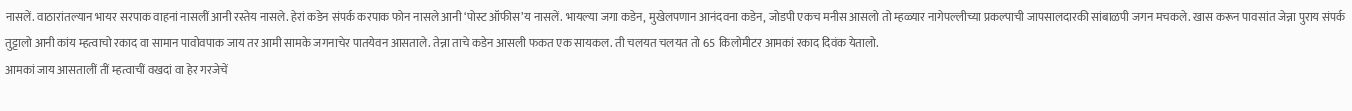नासलें. वाठारांतल्यान भायर सरपाक वाहनां नासलीं आनी रस्तेय नासले. हेरां कडेन संपर्क करपाक फोन नासले आनी ‘पोस्ट ऑफीस’य नासलें. भायल्या जगा कडेन, मुखेलपणान आनंदवना कडेन, जोडपी एकच मनीस आसलो तो म्हळ्यार नागेपल्लीच्या प्रकल्पाची जापसालदारकी सांबाळपी जगन मचकले. खास करून पावसांत जेन्ना पुराय संपर्क तुट्टालो आनी कांय म्हत्वाचो रकाद वा सामान पावोवपाक जाय तर आमी सामके जगनाचेर पातयेवन आसताले. तेन्ना ताचे कडेन आसली फकत एक सायकल. ती चलयत चलयत तो 65 किलोमीटर आमकां रकाद दिवंक येतालो.
आमकां जाय आसतालीं तीं म्हत्वाचीं वखदां वा हेर गरजेचें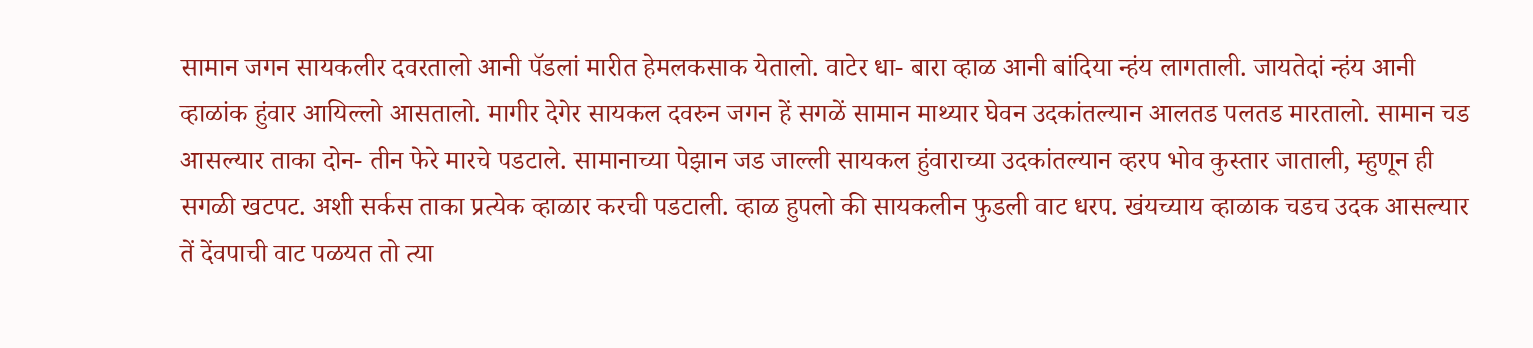सामान जगन सायकलीर दवरतालो आनी पॅडलां मारीत हेमलकसाक येतालो. वाटेर धा- बारा व्हाळ आनी बांदिया न्हंय लागताली. जायतेदां न्हंय आनी व्हाळांक हुंवार आयिल्लो आसतालो. मागीर देगेर सायकल दवरुन जगन हें सगळें सामान माथ्यार घेवन उदकांतल्यान आलतड पलतड मारतालो. सामान चड आसल्यार ताका दोन- तीन फेरे मारचे पडटाले. सामानाच्या पेझान जड जाल्ली सायकल हुंवाराच्या उदकांतल्यान व्हरप भोव कुस्तार जाताली, म्हुणून ही सगळी खटपट. अशी सर्कस ताका प्रत्येक व्हाळार करची पडटाली. व्हाळ हुपलो की सायकलीन फुडली वाट धरप. खंयच्याय व्हाळाक चडच उदक आसल्यार तें देंवपाची वाट पळयत तो त्या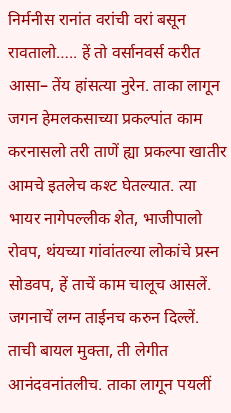निर्मनीस रानांत वरांची वरां बसून रावतालो….. हें तो वर्सानवर्स करीत आसा– तेंय हांसत्या नुरेन. ताका लागून जगन हेमलकसाच्या प्रकल्पांत काम करनासलो तरी ताणें ह्या प्रकल्पा खातीर आमचे इतलेच कश्ट घेतल्यात. त्या भायर नागेपल्लीक शेत, भाजीपालो रोवप, थंयच्या गांवांतल्या लोकांचे प्रस्न सोडवप, हें ताचें काम चालूच आसलें. जगनाचें लग्न ताईनच करुन दिल्लें. ताची बायल मुक्ता, ती लेगीत आनंदवनांतलीच. ताका लागून पयलीं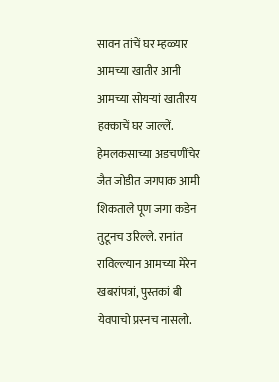सावन तांचें घर म्हळ्यार आमच्या खातीर आनी आमच्या सोयऱ्यां खातीरय हक्काचें घर जाल्लें.
हेमलकसाच्या अडचणींचेर जैत जोडीत जगपाक आमी शिकताले पूण जगा कडेन तुटूनच उरिल्ले. रानांत राविल्ल्यान आमच्या मेरेन खबरांपत्रां, पुस्तकां बी येवपाचो प्रस्नच नासलो.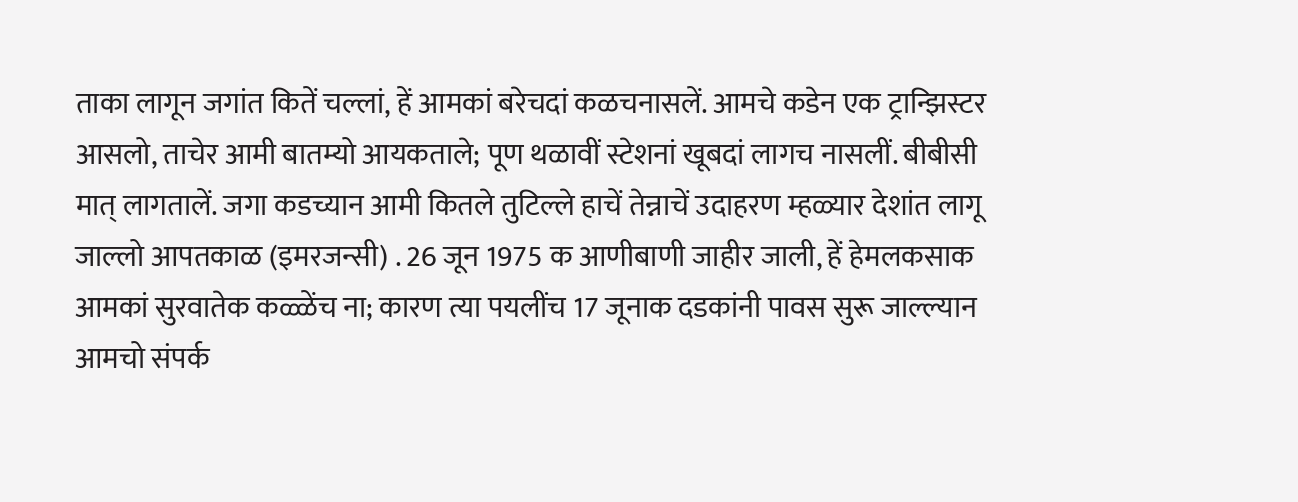ताका लागून जगांत कितें चल्लां, हें आमकां बरेचदां कळचनासलें. आमचे कडेन एक ट्रान्झिस्टर आसलो, ताचेर आमी बातम्यो आयकताले; पूण थळावीं स्टेशनां खूबदां लागच नासलीं. बीबीसी मात् लागतालें. जगा कडच्यान आमी कितले तुटिल्ले हाचें तेन्नाचें उदाहरण म्हळ्यार देशांत लागू जाल्लो आपतकाळ (इमरजन्सी) . 26 जून 1975 क आणीबाणी जाहीर जाली, हें हेमलकसाक आमकां सुरवातेक कळ्ळेंच ना; कारण त्या पयलींच 17 जूनाक दडकांनी पावस सुरू जाल्ल्यान आमचो संपर्क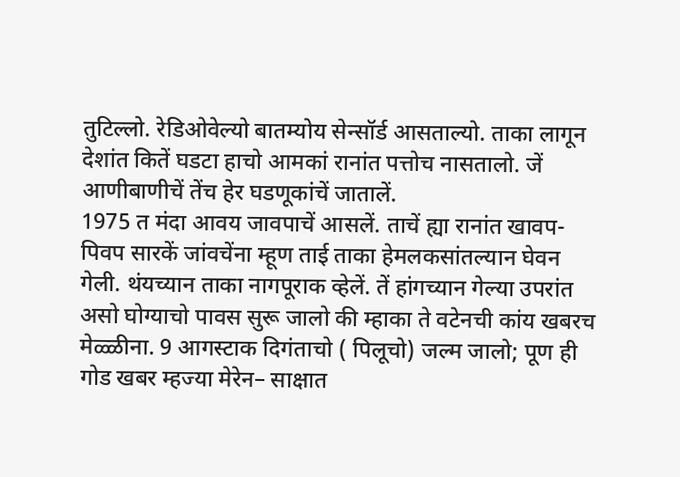तुटिल्लो. रेडिओवेल्यो बातम्योय सेन्सॉर्ड आसताल्यो. ताका लागून देशांत कितें घडटा हाचो आमकां रानांत पत्तोच नासतालो. जें आणीबाणीचें तेंच हेर घडणूकांचें जातालें.
1975 त मंदा आवय जावपाचें आसलें. ताचें ह्या रानांत खावप-पिवप सारकें जांवचेंना म्हूण ताई ताका हेमलकसांतल्यान घेवन गेली. थंयच्यान ताका नागपूराक व्हेलें. तें हांगच्यान गेल्या उपरांत असो घोग्याचो पावस सुरू जालो की म्हाका ते वटेनची कांय खबरच मेळ्ळीना. 9 आगस्टाक दिगंताचो ( पिलूचो) जल्म जालो; पूण ही गोड खबर म्हज्या मेरेन– साक्षात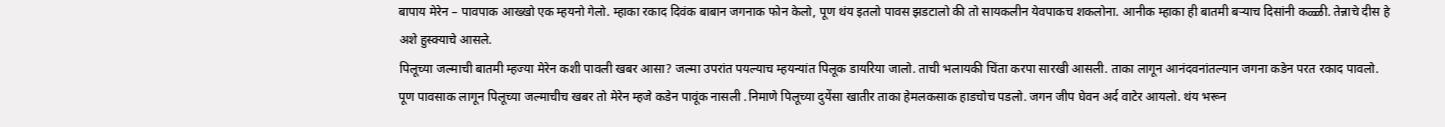बापाय मेरेन – पावपाक आख्खो एक म्हयनो गेलो. म्हाका रकाद दिवंक बाबान जगनाक फोन केलो, पूण थंय इतलो पावस झडटालो की तो सायकलीन येवपाकच शकलोना. आनीक म्हाका ही बातमी बऱ्याच दिसांनी कळ्ळी. तेन्नाचे दीस हे अशे हुस्क्याचे आसले.
पिलूच्या जल्माची बातमी म्हज्या मेरेन कशी पावली खबर आसा? जल्मा उपरांत पयल्याच म्हयन्यांत पिलूक डायरिया जालो. ताची भलायकी चिंता करपा सारखी आसली. ताका लागून आनंदवनांतल्यान जगना कडेन परत रकाद पावलो. पूण पावसाक लागून पिलूच्या जल्माचीच खबर तो मेरेन म्हजे कडेन पावूंक नासली .निमाणे पिलूच्या दुयेंसा खातीर ताका हेमलकसाक हाडचोच पडलो. जगन जीप घेवन अर्द वाटेर आयलो. थंय भरून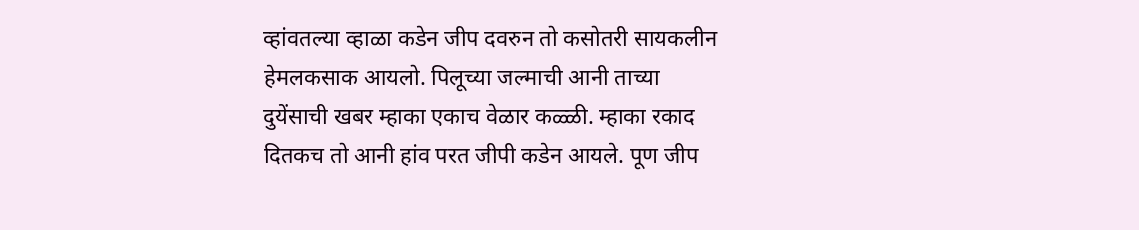व्हांवतल्या व्हाळा कडेन जीप दवरुन तो कसोतरी सायकलीन हेमलकसाक आयलो. पिलूच्या जल्माची आनी ताच्या दुयेंसाची खबर म्हाका एकाच वेळार कळ्ळी. म्हाका रकाद दितकच तो आनी हांव परत जीपी कडेन आयले. पूण जीप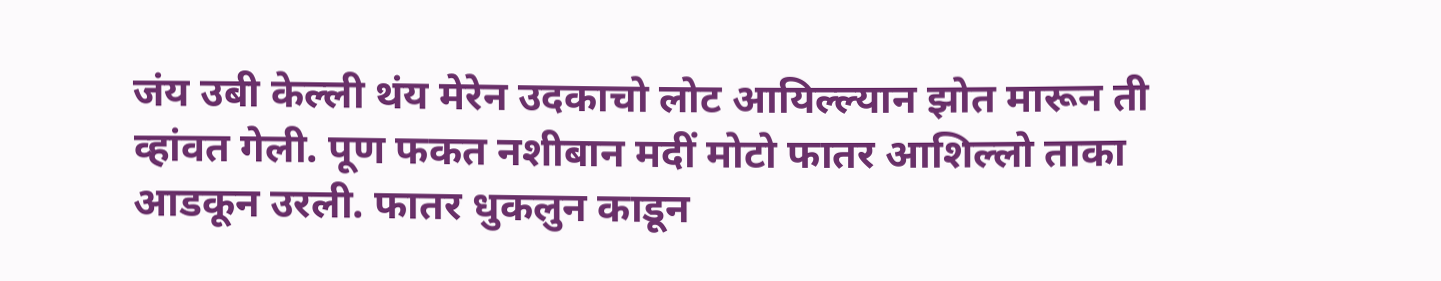जंय उबी केल्ली थंय मेरेन उदकाचो लोट आयिल्ल्यान झोत मारून ती व्हांवत गेली. पूण फकत नशीबान मदीं मोटो फातर आशिल्लो ताका आडकून उरली. फातर धुकलुन काडून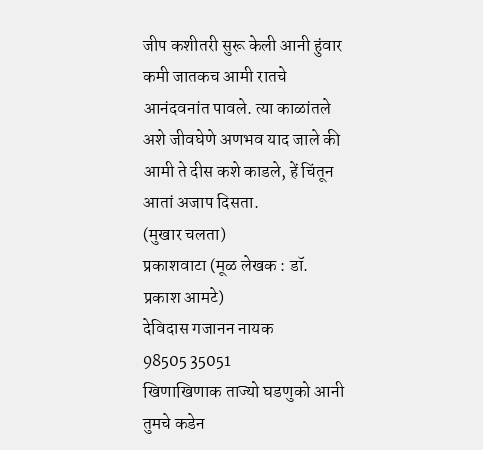जीप कशीतरी सुरू केली आनी हुंवार कमी जातकच आमी रातचे आनंदवनांत पावले. त्या काळांतले अशे जीवघेणे अणभव याद जाले की आमी ते दीस कशे काडले, हें चिंतून आतां अजाप दिसता.
(मुखार चलता)
प्रकाशवाटा (मूळ लेखक : डॉ. प्रकाश आमटे)
देविदास गजानन नायक
98505 35051
खिणाखिणाक ताज्यो घडणुको आनी तुमचे कडेन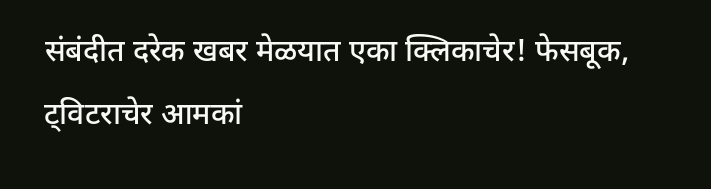संबंदीत दरेक खबर मेळयात एका क्लिकाचेर! फेसबूक, ट्विटराचेर आमकां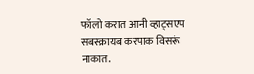फॉलो करात आनी व्हाट्सएप सबस्क्रायब करपाक विसरूं नाकात.